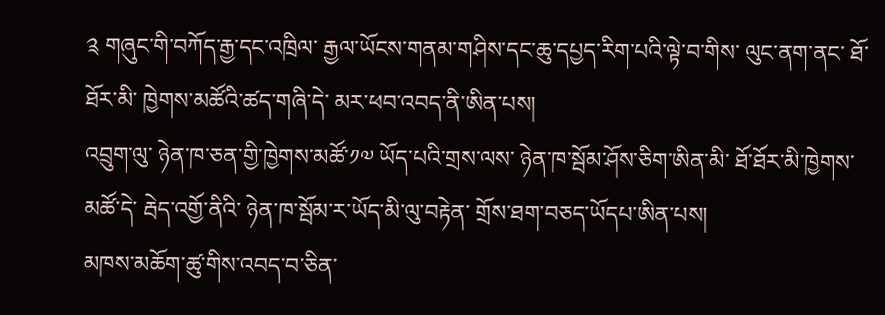༉ གཞུང་གི་བཀོད་རྒྱ་དང་འཁྲིལ་ རྒྱལ་ཡོངས་གནམ་གཤིས་དང་ཆུ་དཔྱད་རིག་པའི་ལྟེ་བ་གིས་ ལུང་ནག་ནང་ ཐོ་ཐོར་མི་ ཁྱེགས་མཚོའི་ཚད་གཞི་དེ་ མར་ཕབ་འབད་ནི་ཨིན་པས།
འབྲུག་ལུ་ ཉེན་ཁ་ཅན་གྱི་ཁྱེགས་མཚོ་༡༧ ཡོད་པའི་གྲས་ལས་ ཉེན་ཁ་སྦོམ་ཤོས་ཅིག་ཨིན་མི་ ཐོ་ཐོར་མི་ཁྱེགས་མཚོ་དེ་ རྦེད་འགྱོ་ནིའི་ ཉེན་ཁ་སྦོམ་ར་ཡོད་མི་ལུ་བརྟེན་ གྲོས་ཐག་བཅད་ཡོདཔ་ཨིན་པས།
མཁས་མཆོག་ཚུ་གིས་འབད་བ་ཅིན་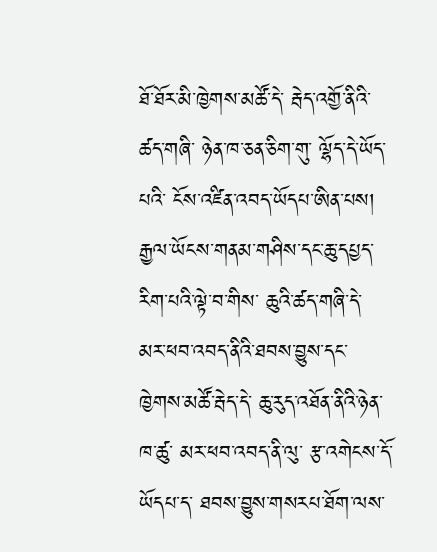ཐོ་ཐོར་མི་ཁྱེགས་མཚོ་དེ་ རྦེད་འགྱོ་ནིའི་ཚད་གཞི་ ཉེན་ཁ་ཅན་ཅིག་གུ་ ལྷོད་དེ་ཡོད་པའི་ ངོས་འཛིན་འབད་ཡོདཔ་ཨིན་པས།
རྒྱལ་ཡོངས་གནམ་གཤིས་དང་ཆུ་དཔྱད་རིག་པའི་ལྟེ་བ་གིས་ ཆུའི་ཚད་གཞི་དེ་ མར་ཕབ་འབད་ནིའི་ཐབས་བྱུས་དང་ ཁྱེགས་མཚོ་རྦེད་དེ་ ཆུ་རུད་འཐོན་ནིའི་ཉེན་ཁ་ཚུ་ མར་ཕབ་འབད་ནི་ལུ་ རྩ་འགེངས་དོ་ཡོདཔ་ད་ ཐབས་བྱུས་གསརཔ་ཐོག་ལས་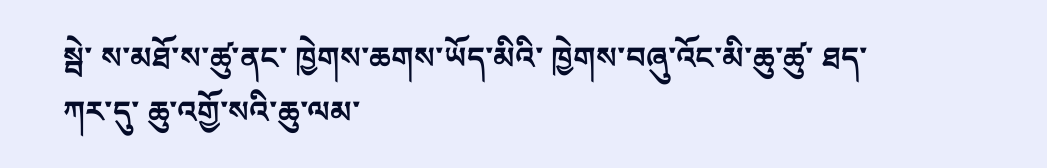སྦེ་ ས་མཐོ་ས་ཚུ་ནང་ ཁྱེགས་ཆགས་ཡོད་མིའི་ ཁྱེགས་བཞུ་འོང་མི་ཆུ་ཚུ་ ཐད་ཀར་དུ་ ཆུ་འགྱོ་སའི་ཆུ་ལམ་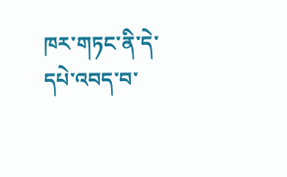ཁར་གཏང་ནི་དེ་ དཔེ་འབད་བ་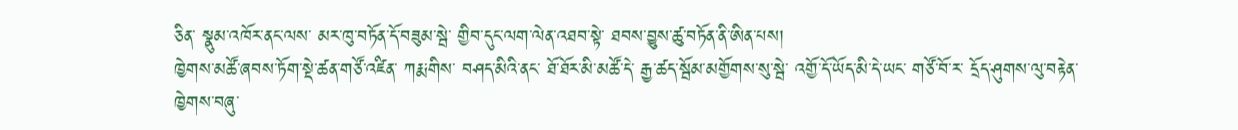ཅིན་ སྣུམ་འཁོར་ནང་ལས་ མར་ཁུ་བཏོན་དོ་བཟུམ་སྦེ་ གྱིབ་དུང་ལག་ལེན་འཐབ་སྟེ་ ཐབས་བྱུས་ཚུ་བཏོན་ནི་ཨིན་པས།
ཁྱེགས་མཚོ་ཞབས་ཏོག་སྡེ་ཚན་གཙོ་འཛིན་ ཀརྨ་གིས་ བཤད་མིའི་ནང་ ཐོ་ཐོར་མི་མཚོ་དེ་ རྒྱ་ཚད་སྦོམ་མགྱོགས་སུ་སྦེ་ འགྱོ་དོ་ཡོད་མི་དེ་ཡང་ གཙོ་བོ་ར་ དྲོད་ཤུགས་ལུ་བརྟེན་ ཁྱེགས་བཞུ་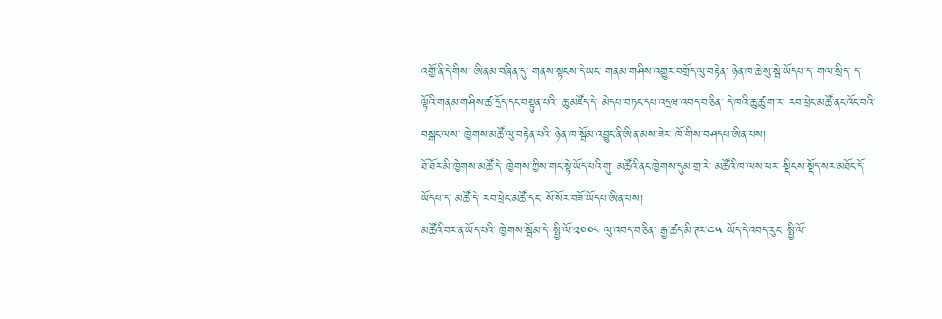འགྱོ་ནི་དེ་གིས་ ཨིནམ་བཞིན་དུ་ གནས་སྟངས་དེ་ཡང་ གནམ་གཤིས་འགྱུར་བགྲོད་ལུ་བརྟེན་ ཉེན་ཁ་ཆེ་སུ་སྦེ་ཡོདཔ་ད་ གལ་སྲིད་ ད་ལྟོའི་གནམ་གཤིས་ཚ་དྲོད་དང་བསྟུན་པའི་ ཆུ་མཛོད་དེ་ མེདཔ་བཏང་དཔ་འདྲཝ་འབད་བ་ཅིན་ དེ་ཁའི་ཆུ་ཚུ་ག་ར་ རབ་ཕྲེང་མཚོ་ནང་འོང་བའི་བསྒང་ལས་ ཁྱེགས་མཚོ་ལུ་བརྟེན་པའི་ ཉེན་ཁ་སྦོམ་འབྱུང་ནི་ཨིན་མས་ཟེར་ ཁོ་གིས་བཤདཔ་ཨིན་པས།
ཐོ་ཐོར་མི་ཁྱེགས་མཚོ་དེ་ ཁྱེགས་ཀྱིས་གང་སྟེ་ཡོད་པའི་གུ་ མཚོའི་ནང་ཁྱེགས་དུམ་གྲ་རེ་ མཚོའི་ཁ་ལས་ཕར་ སྡིངས་སྡོད་སར་མཐོང་དོ་ཡོདཔ་ད་ མཚོ་དེ་ རབ་ཕྲེང་མཚོ་དང་ སོ་སོར་བཟོ་ཡོདཔ་ཨིན་པས།
མཚོའི་བར་ན་ཡོད་པའི་ ཁྱེགས་སྦོམ་དེ་ སྤྱི་ལོ་༢༠༠༨ ལུ་འབད་བ་ཅིན་ རྒྱ་ཚད་མི་ཊར་༤༥ ཡོད་དེ་འབད་རུང་ སྤྱི་ལོ་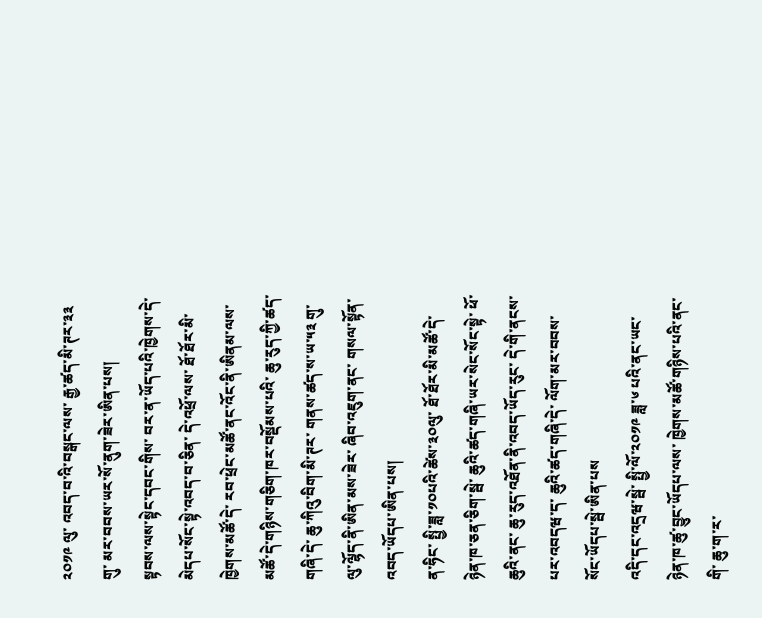༢༠༡༩ ལུ་ འབད་བ་འི་བསྒང་ལས་ རྒྱ་ཚད་མི་ཊར་༣༣ གུ་ མར་བབས་ཡར་སོ་ནུག་ཟེར་ཨིན་པས།
སྟབས་ལས་སྟེང་དབང་གིས་ བར་ན་ཡོད་པའི་ཁྱེགས་དེ་ མེདཔ་སོང་སྟེ་འབད་བ་ཅིན་ དེ་འཕྲོ་ལས་ ཐོ་ཐོར་མི་ཁྱེགས་མཚོ་དེ་ རབ་ཕྲེང་མཚོ་ནང་འོང་ནི་ཨིནམ་ལས་ མཚོ་དེ་གཉིས་གཅིག་ཁར་བསྡོམས་པའི་ ཆུ་རུད་ཀྱི་ཚད་གཞི་དེ་ ཆུ་ཀིའུ་བིག་མི་ཊར་ གནས་ཚད་ས་ཡ་༥༣ གུ་ལུ་ལྷོད་ནི་ཨིན་མས་ཟེར་ ཞིབ་འཇུག་ནང་ གསལ་སྟོན་འབད་ཡོདཔ་ཨིན་པས།
ན་ཧིང་ སྤྱི་ཟླ་༡༠པའི་ཚེས་༣༠ལུ་ ཐོ་ཐོར་མི་མཚོ་དེ་ ཉེན་ཁ་ཅན་ཅིག་སྦེ་ ཆུའི་ཚད་གཞི་ཡར་སེང་སོང་སྟེ་ ཕོ་ཆུའི་ནང་ ཆུ་རུད་འཐོན་ནི་འབད་ཡོད་རུང་ དེ་གི་ནངས་པར་འབདཝ་ད་ ཆུའི་ཚད་གཞི་དེ་ ལོག་མར་བབས་སོང་ཡོདཔ་སྦེ་ཨིན་པས
འདི་དང་འདྲཝ་སྦེ་ སྤྱི་ལོ་༢༠༡༩ ཟླ་༦ པའི་ནང་ཡང་ ཉེན་ཁ་ཚུ་བྱུང་ཡོདཔ་ལས་ ཁྱེགས་མཚོ་གཉིས་པའི་ནང་ གི་ ཆུ་ག་ར་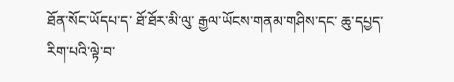ཐོན་སོང་ཡོདཔ་ད་ ཐོ་ཐོར་མི་ལུ་ རྒྱལ་ཡོངས་གནམ་གཤིས་དང་ ཆུ་དཔྱད་རིག་པའི་ལྟེ་བ་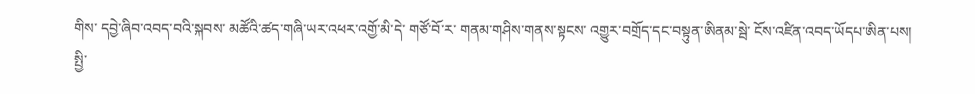གིས་ དབྱེ་ཞིབ་འབད་བའི་སྐབས་ མཚོའི་ཚད་གཞི་ཡར་འཕར་འགྱོ་མི་དེ་ གཙོ་བོ་ར་ གནམ་གཤིས་གནས་སྟངས་ འགྱུར་བགྲོད་དང་བསྟུན་ཨིནམ་སྦེ་ ངོས་འཛིན་འབད་ཡོདཔ་ཨིན་པས།
སྤྱི་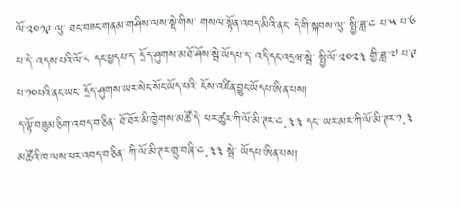ལོ་༢༠༡༩ ལུ་ ཐང་བཟང་གནམ་གཤིས་ལས་སྡེ་གིས་ གསལ་སྟོན་འབད་མིའི་ནང་ དེ་གི་སྐབས་ལུ་ སྤྱི་ཟླ་༤ པ་༥ པ་༦ པ་དེ་ འདས་པའི་ལོ་༨ དང་ཕྱདཔ་ད་ དྲོད་ཤུགས་མཐོ་ཤོས་སྦེ་ཡོདཔ་ད་ འདི་དང་འདྲཝ་སྦེ་ སྤྱི་ལོ་༢༠༢༣ གྱི་ཟླ་༧ པ་༩ པ་༡༠པའི་ནང་ཡང་ དྲོད་ཤུགས་ཡར་སེང་སོང་ཡོད་པའི་ ངོས་འཛིན་བྱུང་ཡོདཔ་ཨིན་པས།
ད་ལྟོ་བཟུམ་ཅིག་འབད་བ་ཅིན་ ཐོ་ཐོར་མི་ཁྱེགས་མཚོ་དེ་ ཕར་ཚུར་ཀི་ལོ་མི་ཊར་༤.༣༣ དང་ ཡར་མར་ཀི་ལོ་མི་ཊར་༡.༣ མཚོའི་ཁ་ལས་ཕར་འབད་བ་ཅིན་ ཀི་ལོ་མི་ཊར་གྲུ་བཞི་༤.༣༣ སྦེ་ ཡོདཔ་ཨིན་པས།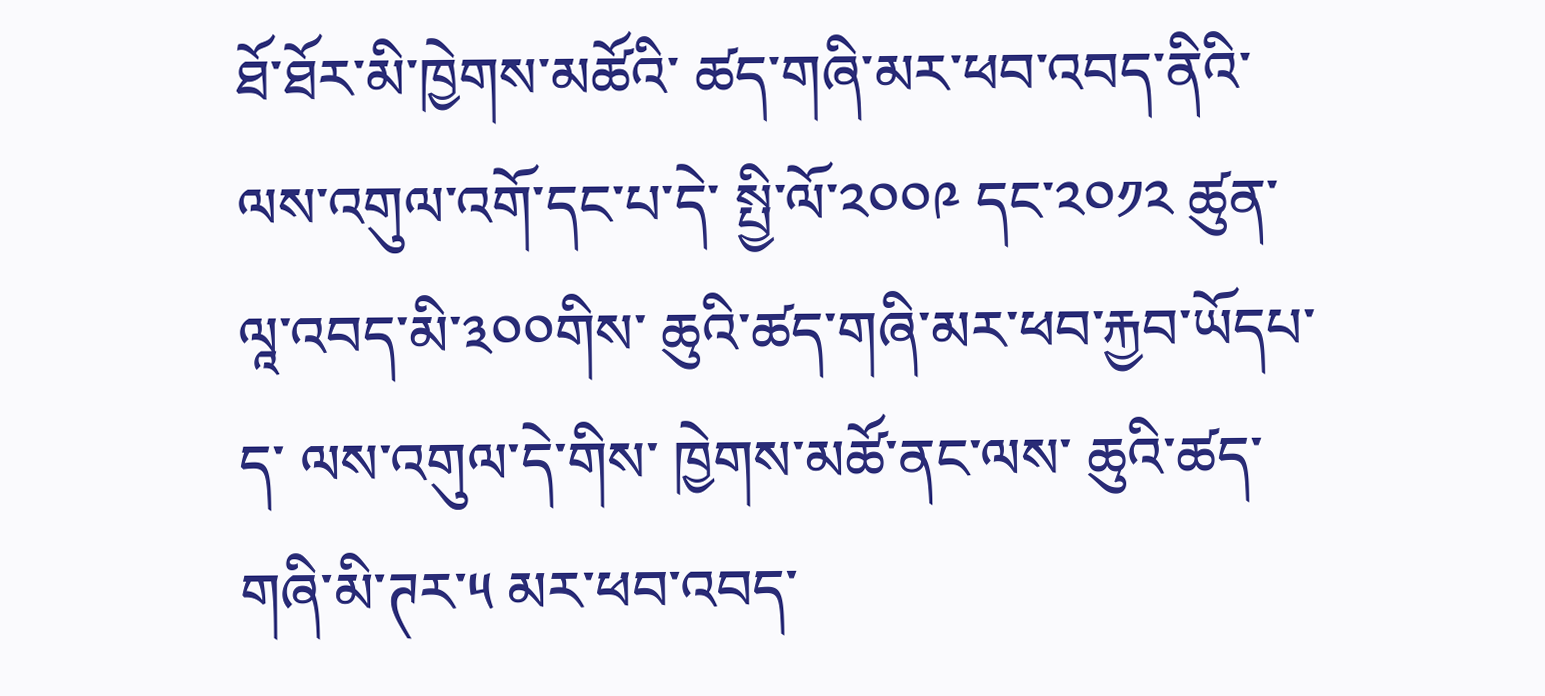ཐོ་ཐོར་མི་ཁྱེགས་མཚོའི་ ཚད་གཞི་མར་ཕབ་འབད་ནིའི་ ལས་འགུལ་འགོ་དང་པ་དེ་ སྤྱི་ལོ་༢༠༠༩ དང་༢༠༡༢ ཚུན་ ལཱ་འབད་མི་༣༠༠གིས་ ཆུའི་ཚད་གཞི་མར་ཕབ་རྐྱབ་ཡོདཔ་ད་ ལས་འགུལ་དེ་གིས་ ཁྱེགས་མཚོ་ནང་ལས་ ཆུའི་ཚད་གཞི་མི་ཊར་༥ མར་ཕབ་འབད་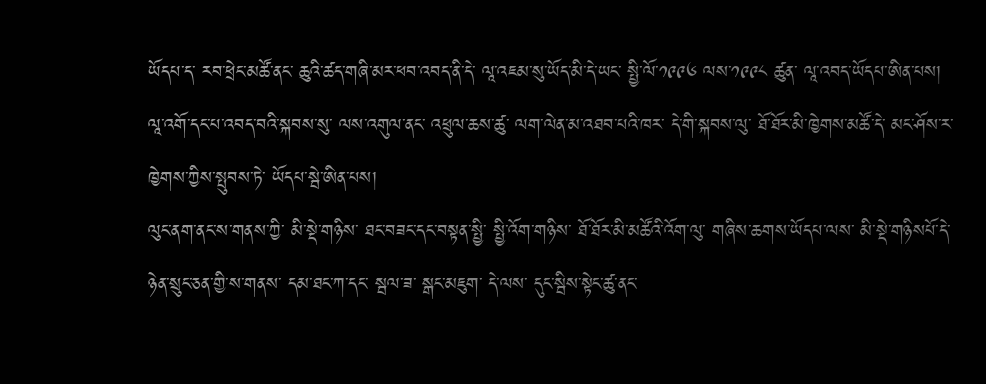ཡོདཔ་ད་ རབ་ཕྲེང་མཚོ་ནང་ ཆུའི་ཚད་གཞི་མར་ཕབ་འབད་ནི་དེ་ ལཱ་འཇམ་སུ་ཡོད་མི་དེ་ཡང་ སྤྱི་ལོ་༡༩༩༦ ལས་༡༩༩༨ ཚུན་ ལཱ་འབད་ཡོདཔ་ཨིན་པས།
ལཱ་འགོ་དང་པ་འབད་བའི་སྐབས་སུ་ ལས་འགུལ་ནང་ འཕྲུལ་ཆས་ཚུ་ ལག་ལེན་མ་འཐབ་པའི་ཁར་ དེ་གི་སྐབས་ལུ་ ཐོ་ཐོར་མི་ཁྱེགས་མཚོ་དེ་ མང་ཤོས་ར་ ཁྱེགས་ཀྱིས་སྤུབས་ཏེ་ ཡོདཔ་སྦེ་ཨིན་པས།
ལུང་ནག་ནང་ས་གནས་ཀྱི་ མི་སྡེ་གཉིས་ ཐང་བཟང་དང་བསྟན་སྤྱི་ སྤྱི་འོག་གཉིས་ ཐོ་ཐོར་མི་མཚོའི་འོག་ལུ་ གཞིས་ཆགས་ཡོདཔ་ལས་ མི་སྡེ་གཉིསཔོ་དེ་ ཉེན་སྲུང་ཅན་གྱི་ས་གནས་ དམ་ཐང་ཀ་དང་ སྦལ་ཟ་ སྒང་མཇུག་ དེ་ལས་ དུང་སྦིས་སྟེང་ཚུ་ནང་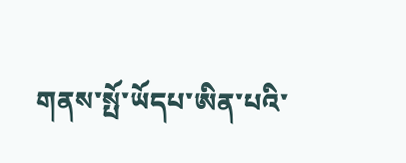གནས་སྤོ་ཡོདཔ་ཨིན་པའི་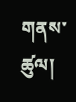གནས་ཚུལ།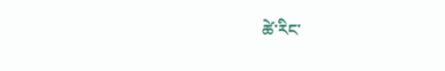ཚེ་རིང་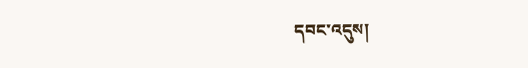དབང་འདུས།